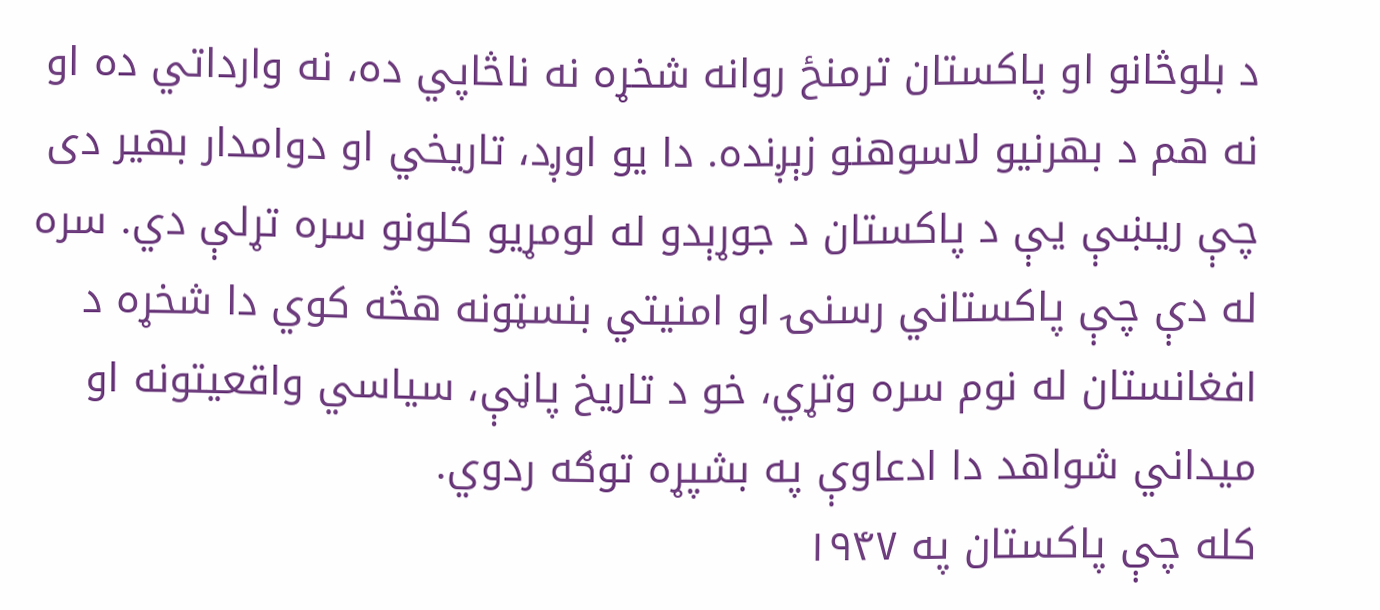د بلوڅانو او پاکستان ترمنځ روانه شخړه نه ناڅاپي ده، نه وارداتي ده او نه هم د بهرنیو لاسوهنو زېږنده. دا یو اوږد، تاریخي او دوامدار بهیر دی چې ریښې یې د پاکستان د جوړېدو له لومړیو کلونو سره تړلې دي. سره له دې چې پاکستاني رسنۍ او امنیتي بنسټونه هڅه کوي دا شخړه د افغانستان له نوم سره وتړي، خو د تاریخ پاڼې، سیاسي واقعیتونه او میداني شواهد دا ادعاوې په بشپړه توګه ردوي.
کله چې پاکستان په ۱۹۴۷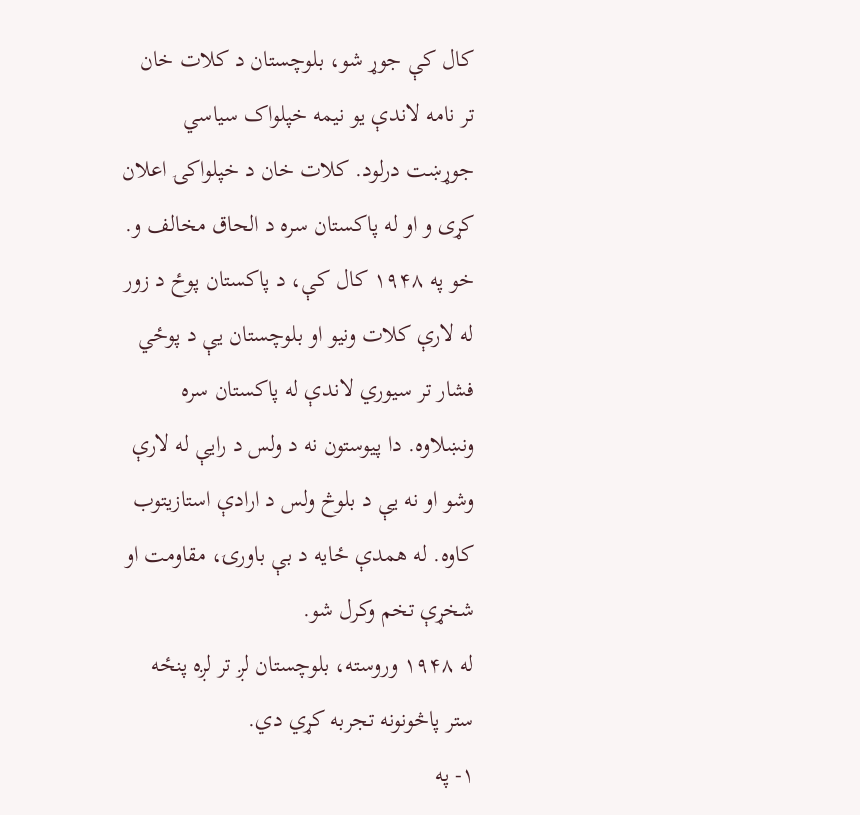کال کې جوړ شو، بلوچستان د کلات خان تر نامه لاندې یو نیمه خپلواک سیاسي جوړښت درلود. کلات خان د خپلواکۍ اعلان کړی و او له پاکستان سره د الحاق مخالف و. خو په ۱۹۴۸ کال کې، د پاکستان پوځ د زور له لارې کلات ونیو او بلوچستان یې د پوځي فشار تر سیوري لاندې له پاکستان سره ونښلاوه. دا پیوستون نه د ولس د رایې له لارې وشو او نه یې د بلوڅ ولس د ارادې استازیتوب کاوه. له همدې ځایه د بې باورۍ، مقاومت او شخړې تخم وکرل شو.
له ۱۹۴۸ وروسته، بلوچستان لږ تر لږه پنځه ستر پاڅونونه تجربه کړي دي.
۱- په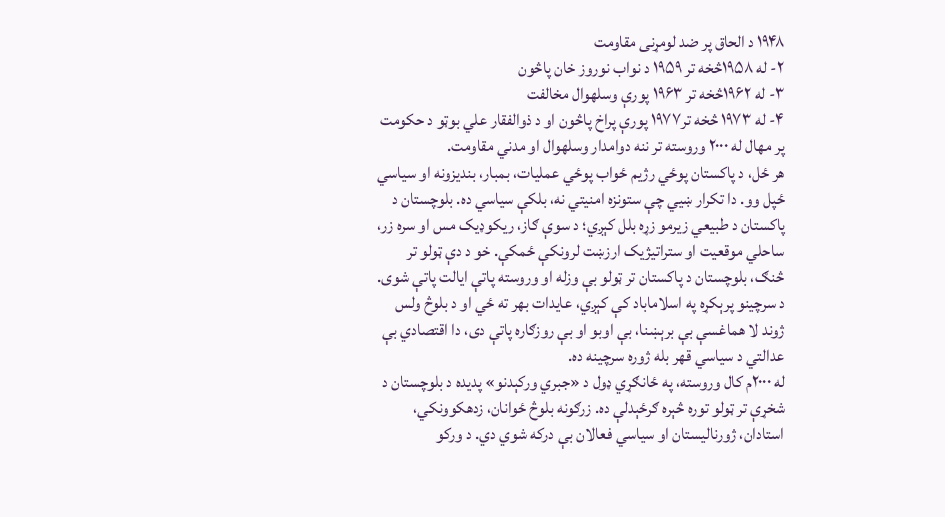۱۹۴۸ د الحاق پر ضد لومړنی مقاومت
۲- له ۱۹۵۸څخه تر ۱۹۵۹ د نواب نوروز خان پاڅون
۳- له ۱۹۶۲څخه تر ۱۹۶۳ پورې وسلهوال مخالفت
۴- له ۱۹۷۳ څخه تر۱۹۷۷ پورې پراخ پاڅون او د ذوالفقار علي بوټو د حکومت پر مهال له ۲۰۰۰ وروسته تر ننه دوامدار وسلهوال او مدني مقاومت.
هر ځل، د پاکستان پوځي رژیم ځواب پوځي عملیات، بمبار، بندیزونه او سیاسي ځپل وو. دا تکرار ښيي چې ستونزه امنیتي نه، بلکې سیاسي ده. بلوچستان د پاکستان د طبیعي زیرمو زړه بلل کېږي؛ د سوې ګاز، ریکوډیک مس او سره زر، ساحلي موقعیت او ستراتیژیک ارزښت لرونکې ځمکې. خو د دې ټولو تر څنګ، بلوچستان د پاکستان تر ټولو بې وزله او وروسته پاتې ایالت پاتې شوی. د سرچینو پرېکړه په اسلاماباد کې کېږي، عایدات بهر ته ځي او د بلوڅ ولس ژوند لا هماغسې بې برېښنا، بې اوبو او بې روزګاره پاتې دی، دا اقتصادي بې عدالتي د سیاسي قهر بله ژوره سرچینه ده.
له ۲۰۰۰م کال وروسته، په ځانګړي ډول د «جبري ورکېدنو» پدیده د بلوچستان د شخړې تر ټولو توره څېره ګرځېدلې ده. زرګونه بلوڅ ځوانان، زدهکوونکي، استادان، ژورنالیستان او سیاسي فعالان بې درکه شوي دي. د ورکو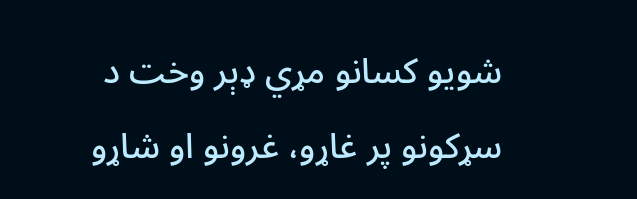شویو کسانو مړي ډېر وخت د سړکونو پر غاړو، غرونو او شاړو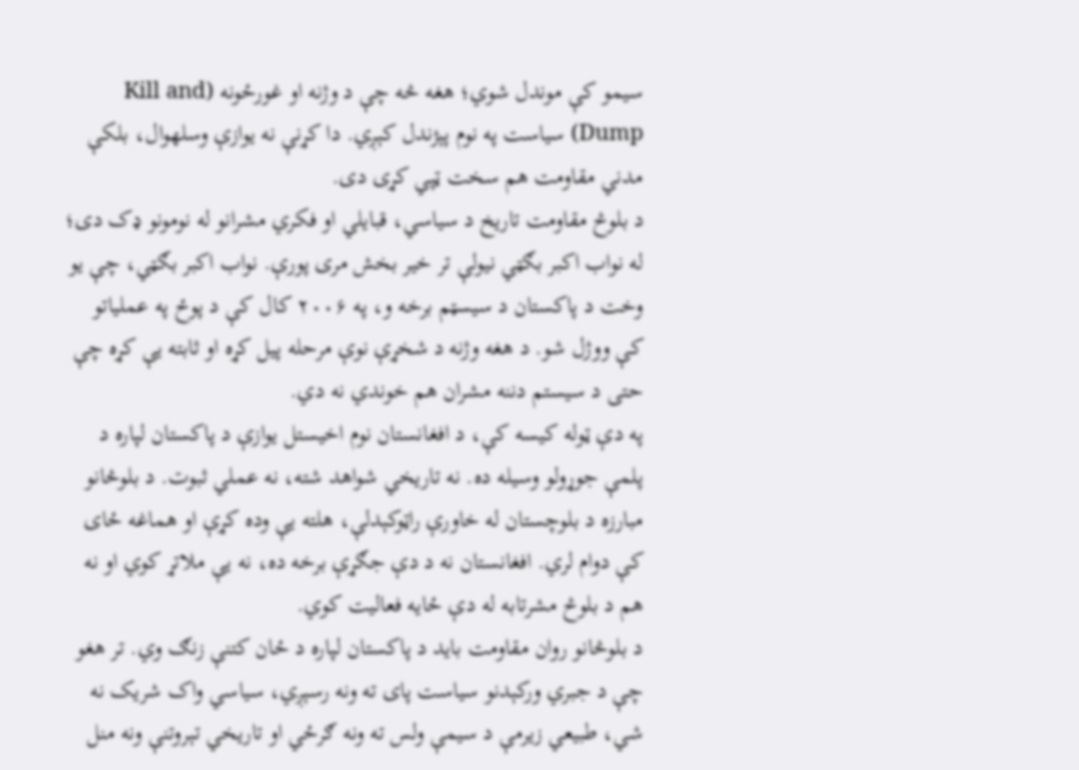سیمو کې موندل شوي؛ هغه څه چې د وژنه او غورځونه (Kill and Dump) سیاست په نوم پېژندل کېږي. دا کړنې نه یوازې وسلهوال، بلکې مدني مقاومت هم سخت ټپي کړی دی.
د بلوڅ مقاومت تاریخ د سیاسي، قبایلي او فکري مشرانو له نومونو ډک دی؛ له نواب اکبر بګټي نیولې تر خیر بخش مری پورې. نواب اکبر بګټي، چې یو وخت د پاکستان د سیسټم برخه و، په ۲۰۰۶ کال کې د پوځ په عملیاتو کې ووژل شو. د هغه وژنه د شخړې نوې مرحله پیل کړه او ثابته یې کړه چې حتی د سیستم دننه مشران هم خوندي نه دي.
په دې ټوله کیسه کې، د افغانستان نوم اخیستل یوازې د پاکستان لپاره د پلمې جوړولو وسیله ده. نه تاریخي شواهد شته، نه عملي ثبوت. د بلوڅانو مبارزه د بلوچستان له خاورې راټوکېدلې، هلته یې وده کړې او هماغه ځای کې دوام لري. افغانستان نه د دې جګړې برخه ده، نه یې ملاتړ کوي او نه هم د بلوڅ مشرتابه له دې ځایه فعالیت کوي.
د بلوڅانو روان مقاومت باید د پاکستان لپاره د ځان کتنې زنګ وي. تر هغو چې د جبري ورکېدنو سیاست پای ته ونه رسېږي، سیاسي واک شریک نه شي، طبیعي زیرمې د سیمې ولس ته ونه ګرځي او تاریخي تېروتنې ونه منل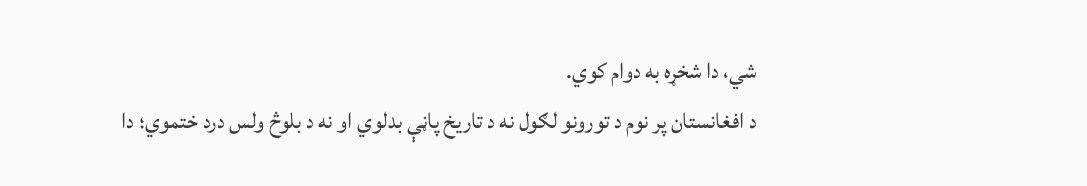شي، دا شخړه به دوام کوي.
د افغانستان پر نوم د تورونو لګول نه د تاریخ پاڼې بدلوي او نه د بلوڅ ولس درد ختموي؛ دا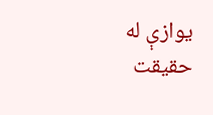یوازې له حقیقت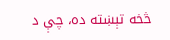څخه تېښته ده، چې د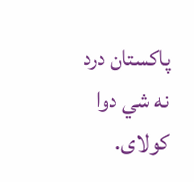پاکستان درد نه شي دوا کولای.